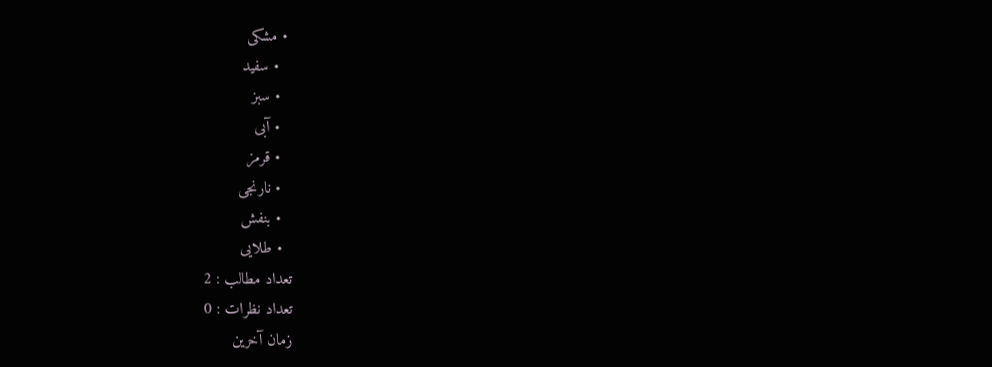• مشکی
  • سفید
  • سبز
  • آبی
  • قرمز
  • نارنجی
  • بنفش
  • طلایی
تعداد مطالب : 2
تعداد نظرات : 0
زمان آخرین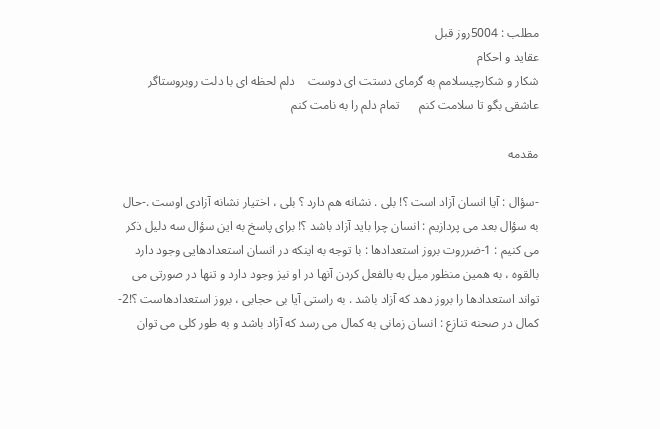مطلب : 5004روز قبل
عقاید و احکام
شکار و شکارچیسلامم به گرمای دستت ای دوست    دلم لحظه ای با دلت روبروستاگر عاشقی بگو تا سلامت کنم      تمام دلم را به نامت کنم

مقدمه

-سؤال : آیا انسان آزاد است ؟! بلی . نشانه هم دارد ؟ بلی ، اختیار نشانه آزادی اوست .-حال به سؤال بعد می پردازیم : انسان چرا باید آزاد باشد ؟! برای پاسخ به این سؤال سه دلیل ذکر می کنیم : 1-ضرروت بروز استعدادها : با توجه به اینکه در انسان استعدادهایی وجود دارد بالقوه ، به همین منظور میل به بالفعل کردن آنها در او نیز وجود دارد و تنها در صورتی می تواند استعدادها را بروز دهد که آزاد باشد . به راستی آیا بی حجابی ، بروز استعدادهاست ؟!2-کمال در صحنه تنازع : انسان زمانی به کمال می رسد که آزاد باشد و به طور کلی می توان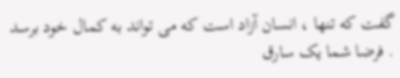گفت که تنها ، انسان آزاد است که می تواند به کمال خود برسد . فرضا‍ شما یک سارق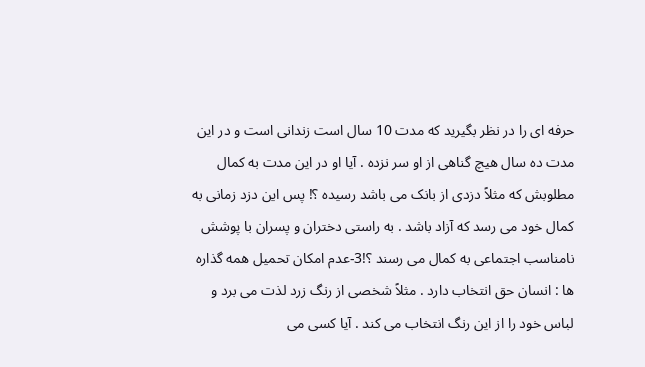حرفه ای را در نظر بگیرید که مدت 10 سال است زندانی است و در این مدت ده سال هیچ گناهی از او سر نزده . آیا او در این مدت به کمال مطلوبش که مثلاً دزدی از بانک می باشد رسیده ؟! پس این دزد زمانی به کمال خود می رسد که آزاد باشد . به راستی دختران و پسران با پوشش نامناسب اجتماعی به کمال می رسند ؟!3-عدم امکان تحمیل همه گذاره ها : انسان حق انتخاب دارد . مثلاً شخصی از رنگ زرد لذت می برد و لباس خود را از این رنگ انتخاب می کند . آیا کسی می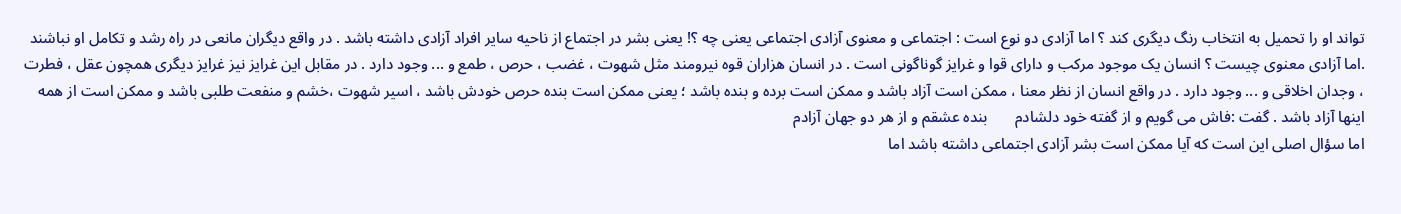تواند او را تحمیل به انتخاب رنگ دیگری کند ؟ اما آزادی دو نوع است : اجتماعی و معنوی آزادی اجتماعی یعنی چه ؟! یعنی بشر در اجتماع از ناحیه سایر افراد آزادی داشته باشد . در واقع دیگران مانعی در راه رشد و تکامل او نباشند .اما آزادی معنوی چیست ؟ انسان یک موجود مرکب و دارای قوا و غرایز گوناگونی است . در انسان هزاران قوه نیرومند مثل شهوت ، غضب ، حرص ، طمع و ... وجود دارد . در مقابل این غرایز نیز غرایز دیگری همچون عقل ، فطرت ، وجدان اخلاقی و ... وجود دارد . در واقع انسان از نظر معنا ، ممکن است آزاد باشد و ممکن است برده و بنده باشد ؛ یعنی ممکن است بنده حرص خودش باشد ، اسیر شهوت ،‌خشم و منفعت طلبی باشد و ممکن است از همه اینها آزاد باشد . گفت :فاش می گویم و از گفته خود دلشادم       بنده عشقم و از هر دو جهان آزادم
اما سؤال اصلی این است که آیا ممکن است بشر آزادی اجتماعی داشته باشد اما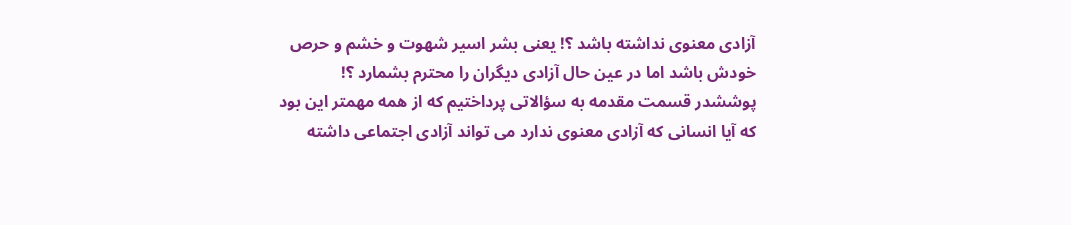آزادی معنوی نداشته باشد ؟! یعنی بشر اسیر شهوت و خشم و حرص خودش باشد اما در عین حال آزادی دیگران را محترم بشمارد ؟!
پوششدر قسمت مقدمه به سؤالاتی پرداختیم که از همه مهمتر این بود که آیا انسانی که آزادی معنوی ندارد می تواند آزادی اجتماعی داشته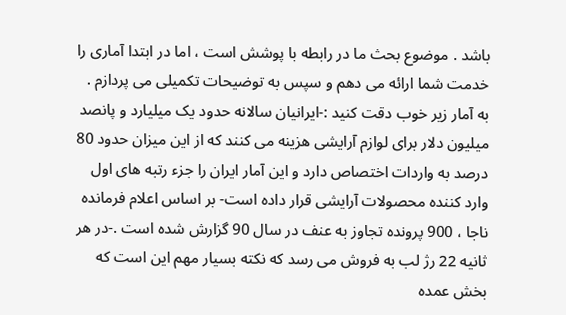باشد . موضوع بحث ما در رابطه با پوشش است ، اما در ابتدا آماری را خدمت شما ارائه می دهم و سپس به توضیحات تکمیلی می پردازم . به آمار زیر خوب دقت کنید :-ایرانیان سالانه حدود یک میلیارد و پانصد میلیون دلار برای لوازم آرایشی هزینه می کنند که از این میزان حدود 80 درصد به واردات اختصاص دارد و این آمار ایران را جزء رتبه های اول وارد کننده محصولات آرایشی قرار داده است- بر اساس اعلام فرمانده ناجا ، 900 پرونده تجاوز به عنف در سال 90 گزارش شده است .-در هر ثانیه 22 رژ لب به فروش می رسد که نکته بسیار مهم این است که بخش عمده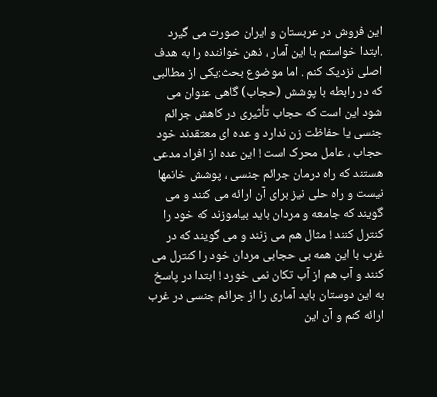این فروش در عربستان و ایران صورت می گیرد .ابتدا خواستم با این آمار ، ذهن خواننده را به هدف اصلی نزدیک کنم . اما موضوع بحث:یکی از مطالبی که در رابطه با پوشش (حجاب) گاهی عنوان می شود این است که حجاب تأثیری در کاهش جرائم جنسی یا حفاظت زن ندارد و عده ای معتقدند خود حجاب ، عامل محرک است ! این عده از افراد مدعی هستند که راه درمان جرائم جنسی ، پوشش خانمها نیست و راه حلی نیز برای آن ارائه می کنند و می گویند که جامعه و مردان باید بیاموزند که خود را کنترل کنند ! مثال هم می زنند و می گویند که در غرب با این همه بی حجابی مردان خود را کنترل می کنند و آب هم از آب تکان نمی خورد ! ابتدا در پاسخ به این دوستان باید آماری را از جرائم جنسی در غرب ارائه کنم و آن این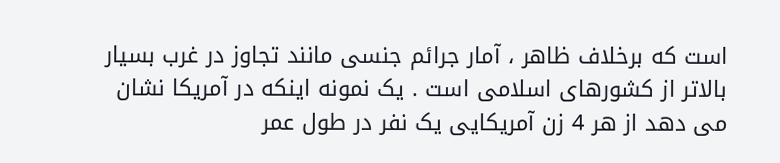است که برخلاف ظاهر ، آمار جرائم جنسی مانند تجاوز در غرب بسیار بالاتر از کشورهای اسلامی است . یک نمونه اینکه در آمریکا نشان می دهد از هر 4 زن آمریکایی یک نفر در طول عمر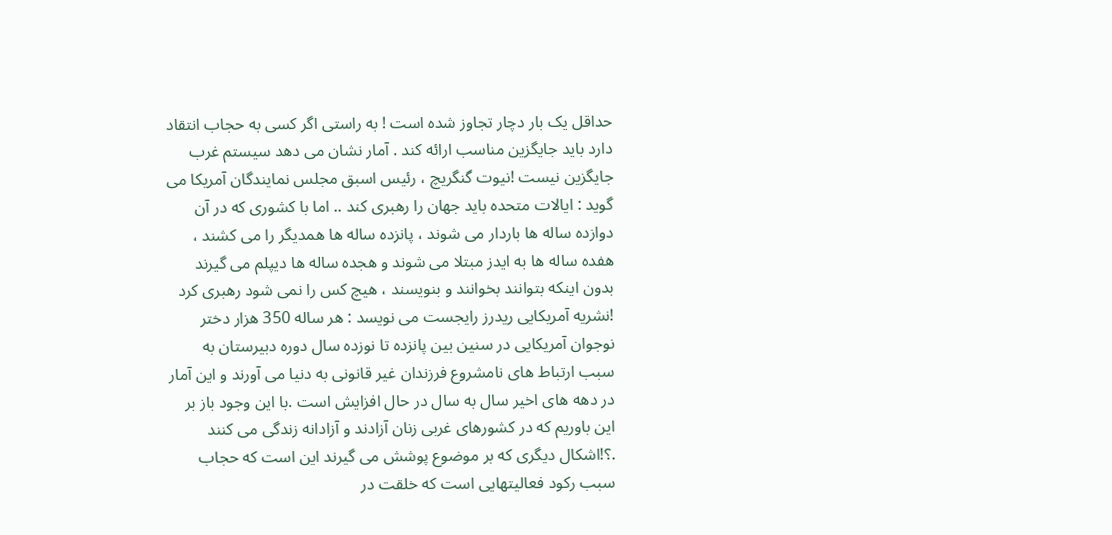حداقل یک بار دچار تجاوز شده است ! به راستی اگر کسی به حجاب انتقاد دارد باید جایگزین مناسب ارائه کند . آمار نشان می دهد سیستم غرب جایگزین نیست !نیوت گنگریچ ، رئیس اسبق مجلس نمایندگان آمریکا می گوید : ایالات متحده باید جهان را رهبری کند .. اما با کشوری که در آن دوازده ساله ها باردار می شوند ، پانزده ساله ها همدیگر را می کشند ، هفده ساله ها به ایدز مبتلا می شوند و هجده ساله ها دیپلم می گیرند بدون اینکه بتوانند بخوانند و بنویسند ، هیچ کس را نمی شود رهبری کرد !نشریه آمریکایی ریدرز رایجست می نویسد : هر ساله 350 هزار دختر نوجوان آمریکایی در سنین بین پانزده تا نوزده سال دوره دبیرستان به سبب ارتباط های نامشروع فرزندان غیر قانونی به دنیا می آورند و این آمار در دهه های اخیر سال به سال در حال افزایش است .با این وجود باز بر این باوریم که در کشورهای غربی زنان آزادند و آزادانه زندگی می کنند .؟!اشکال دیگری که بر موضوع پوشش می گیرند این است که حجاب سبب رکود فعالیتهایی است که خلقت در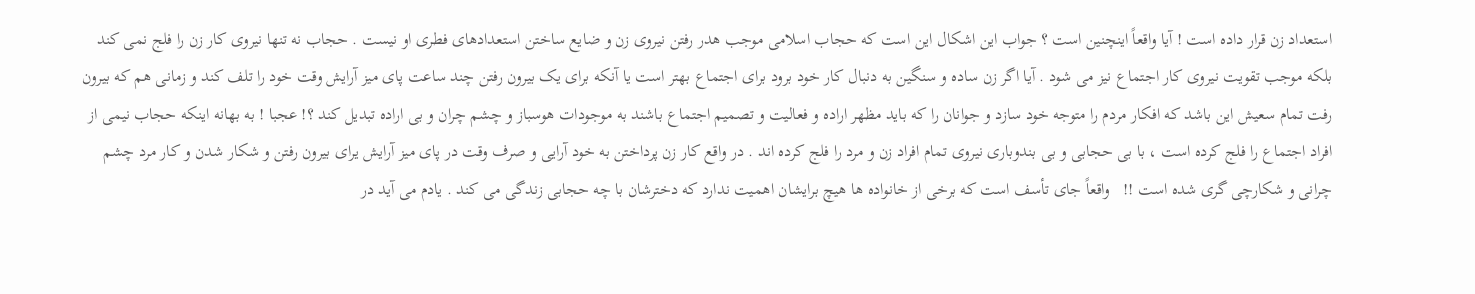استعداد زن قرار داده است ! آیا واقعاً اینچنین است ؟ جواب این اشکال این است که حجاب اسلامی موجب هدر رفتن نیروی زن و ضایع ساختن استعدادهای فطری او نیست . حجاب نه تنها نیروی کار زن را فلج نمی کند بلکه موجب تقویت نیروی کار اجتماع نیز می شود . آیا اگر زن ساده و سنگین به دنبال کار خود برود برای اجتماع بهتر است یا آنکه برای یک بیرون رفتن چند ساعت پای میز آرایش وقت خود را تلف کند و زمانی هم که بیرون رفت تمام سعیش این باشد که افکار مردم را متوجه خود سازد و جوانان را که باید مظهر اراده و فعالیت و تصمیم اجتماع باشند به موجودات هوسباز و چشم چران و بی اراده تبدیل کند ؟! عجبا ! به بهانه اینکه حجاب نیمی از افراد اجتماع را فلج کرده است ، با بی حجابی و بی بندوباری نیروی تمام افراد زن و مرد را فلج کرده اند . در واقع کار زن پرداختن به خود آرایی و صرف وقت در پای میز آرایش یرای بیرون رفتن و شکار شدن و کار مرد چشم چرانی و شکارچی گری شده است !!   واقعاً جای تأسف است که برخی از خانواده ها هیچ برایشان اهمیت ندارد که دخترشان با چه حجابی زندگی می کند . یادم می آید در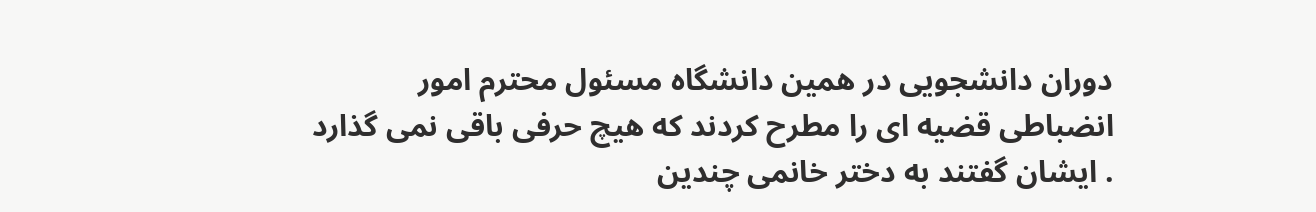دوران دانشجویی در همین دانشگاه مسئول محترم امور انضباطی قضیه ای را مطرح کردند که هیچ حرفی باقی نمی گذارد . ایشان گفتند به دختر خانمی چندین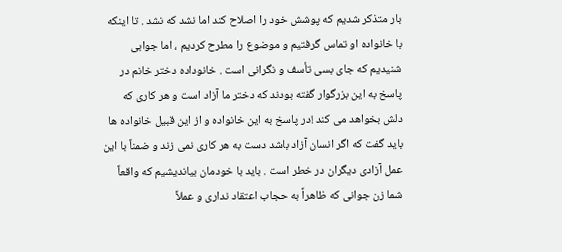بار متذکر شدیم که پوشش خود را اصلاح کند اما نشد که نشد . تا اینکه با خانواده او تماس گرفتیم و موضوع را مطرح کردیم ، اما جوابی شنیدیم که جای بسی تأسف و نگرانی است . خانوداده دختر خانم در پاسخ به این بزرگوار گفته بودند که دختر ما آزاد است و هر کاری که دلش بخواهد می کند !در پاسخ به این خانواده و از این قبیل خانواده ها باید گفت که اگر انسان آزاد باشد دست به هر کاری نمی زند و ضمناً با این عمل آزادی دیگران در خطر است . باید با خودمان بیاندیشیم که واقعاً شما زن جوانی که ظاهراً به حجاب اعتقاد نداری و عملاً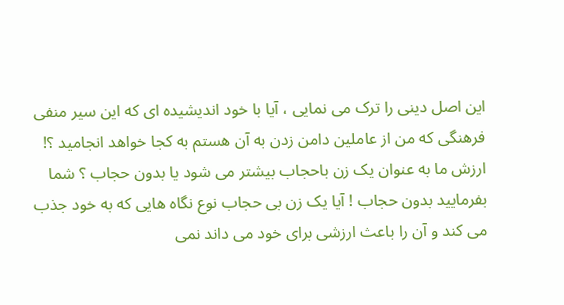این اصل دینی را ترک می نمایی ، آیا با خود اندیشیده ای که این سیر منفی فرهنگی که من از عاملین دامن زدن به آن هستم به کجا خواهد انجامید ؟! ارزش ما به عنوان یک زن باحجاب بیشتر می شود یا بدون حجاب ؟ شما بفرمایید بدون حجاب ! آیا یک زن بی حجاب نوع نگاه هایی که به خود جذب می کند و آن را باعث ارزشی برای خود می داند نمی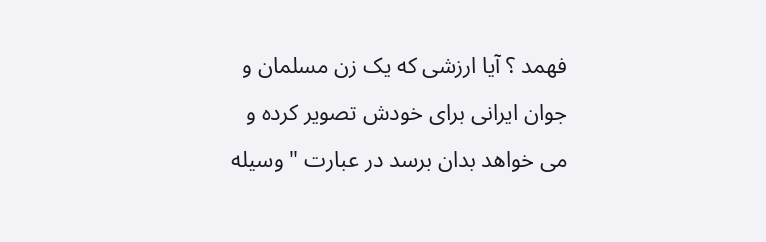فهمد ؟ آیا ارزشی که یک زن مسلمان و جوان ایرانی برای خودش تصویر کرده و می خواهد بدان برسد در عبارت " وسیله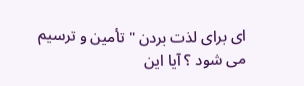ای برای لذت بردن " تأمین و ترسیم می شود ؟ آیا این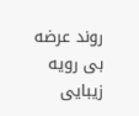روند عرضه بی رویه زیبایی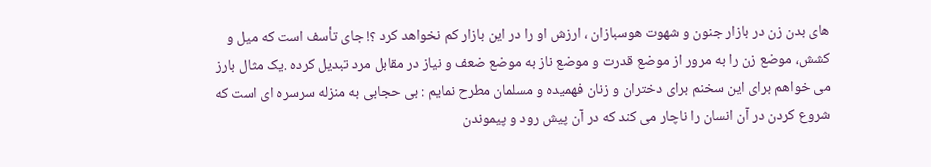های بدن زن در بازار جنون و شهوت هوسبازان ، ارزش او را در این بازار کم نخواهد کرد ؟! جای تأسف است که میل و کشش، موضع زن را به مرور از موضع قدرت و موضع ناز به موضع ضعف و نیاز در مقابل مرد تبدیل کرده .یک مثال بارز می خواهم برای این سخنم برای دختران و زنان فهمیده و مسلمان مطرح نمایم : بی حجابی به منزله سرسره ای است که شروع کردن در آن انسان را ناچار می کند که در آن پیش رود و پیموندن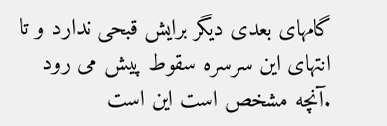گامهای بعدی دیگر برایش قبحی ندارد و تا انتهای این سرسره سقوط پیش می رود .آنچه مشخص است این است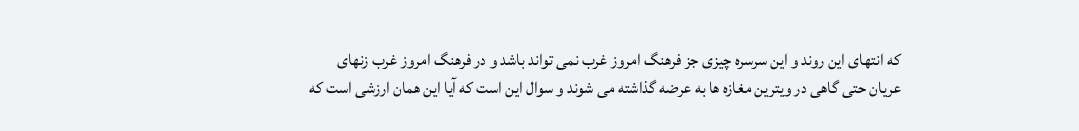که انتهای این روند و این سرسره چیزی جز فرهنگ امروز غرب نمی تواند باشد و در فرهنگ امروز غرب زنهای عریان حتی گاهی در ویترین مغازه ها به عرضه گذاشته می شوند و سوال این است که آیا این همان ارزشی است که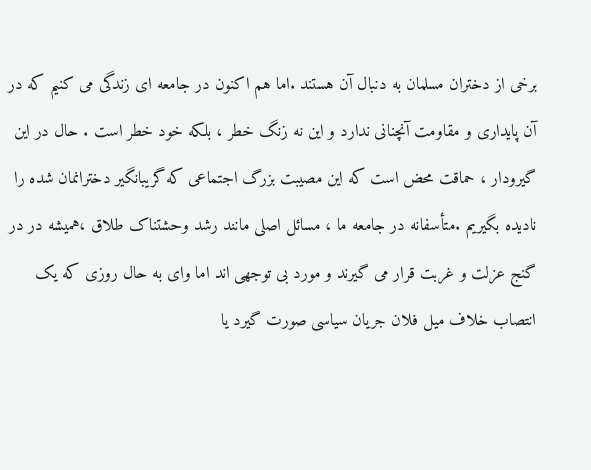برخی از دختران مسلمان به دنبال آن هستند .اما هم اکنون در جامعه ای زندگی می کنیم که در آن پایداری و مقاومت آنچنانی ندارد و این نه زنگ خطر ، بلکه خود خطر است . حال در این گیرودار ، حماقت محض است که این مصیبت بزرگ اجتماعی که گریبانگیر دخترانمان شده را نادیده بگیریم .متأسفانه در جامعه ما ، مسائل اصلی مانند رشد وحشتناک طلاق ،‌همیشه در در گنج عزلت و غربت قرار می گیرند و مورد بی توجهی اند اما وای به حال روزی که یک انتصاب خلاف میل فلان جریان سیاسی صورت گیرد یا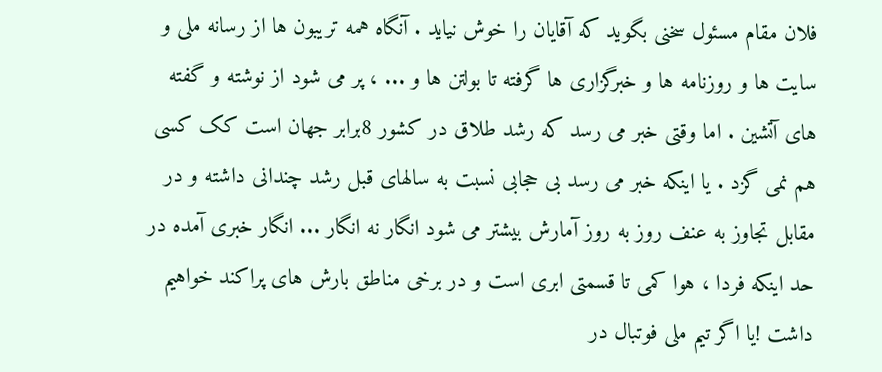فلان مقام مسئول سخنی بگوید که آقایان را خوش نیاید . آنگاه همه تریبون ها از رسانه ملی و سایت ها و روزنامه ها و خبرگزاری ها گرفته تا بولتن ها و ... ، پر می شود از نوشته و گفته های آتشین . اما وقتی خبر می رسد که رشد طلاق در کشور 8برابر جهان است کک کسی هم نمی گزد . یا اینکه خبر می رسد بی حجابی نسبت به سالهای قبل رشد چندانی داشته و در مقابل تجاوز به عنف روز به روز آمارش بیشتر می شود انگار نه انگار ... انگار خبری آمده در حد اینکه فردا ، هوا کمی تا قسمتی ابری است و در برخی مناطق بارش های پراکند خواهیم داشت !یا اگر تیم ملی فوتبال در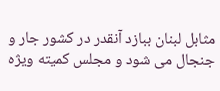مثابل لبنان ببازد آنقدر در کشور جار و جنجال می شود و مجلس کمیته ویژه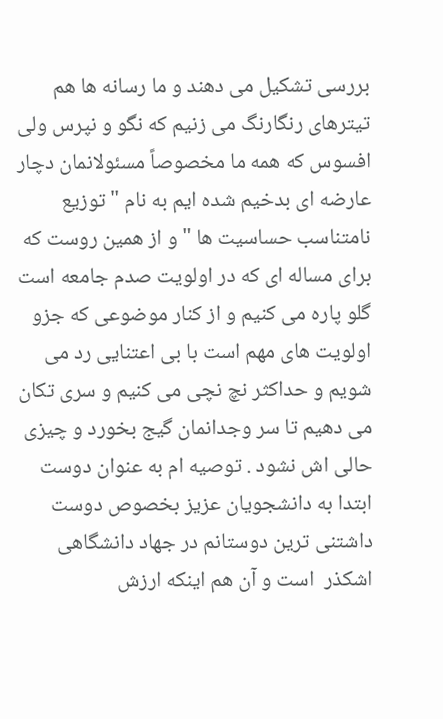بررسی تشکیل می دهند و ما رسانه ها هم تیترهای رنگارنگ می زنیم که نگو و نپرس ولی افسوس که همه ما مخصوصاً مسئولانمان دچار عارضه ای بدخیم شده ایم به نام " توزیع نامتناسب حساسیت ها " و از همین روست که برای مساله ای که در اولویت صدم جامعه است گلو پاره می کنیم و از کنار موضوعی که جزو اولویت های مهم است با بی اعتنایی رد می شویم و حداکثر نچ نچی می کنیم و سری تکان می دهیم تا سر وجدانمان گیج بخورد و چیزی حالی اش نشود . توصیه ام به عنوان دوست ابتدا به دانشجویان عزیز بخصوص دوست داشتنی ترین دوستانم در جهاد دانشگاهی اشکذر  است و آن هم اینکه ارزش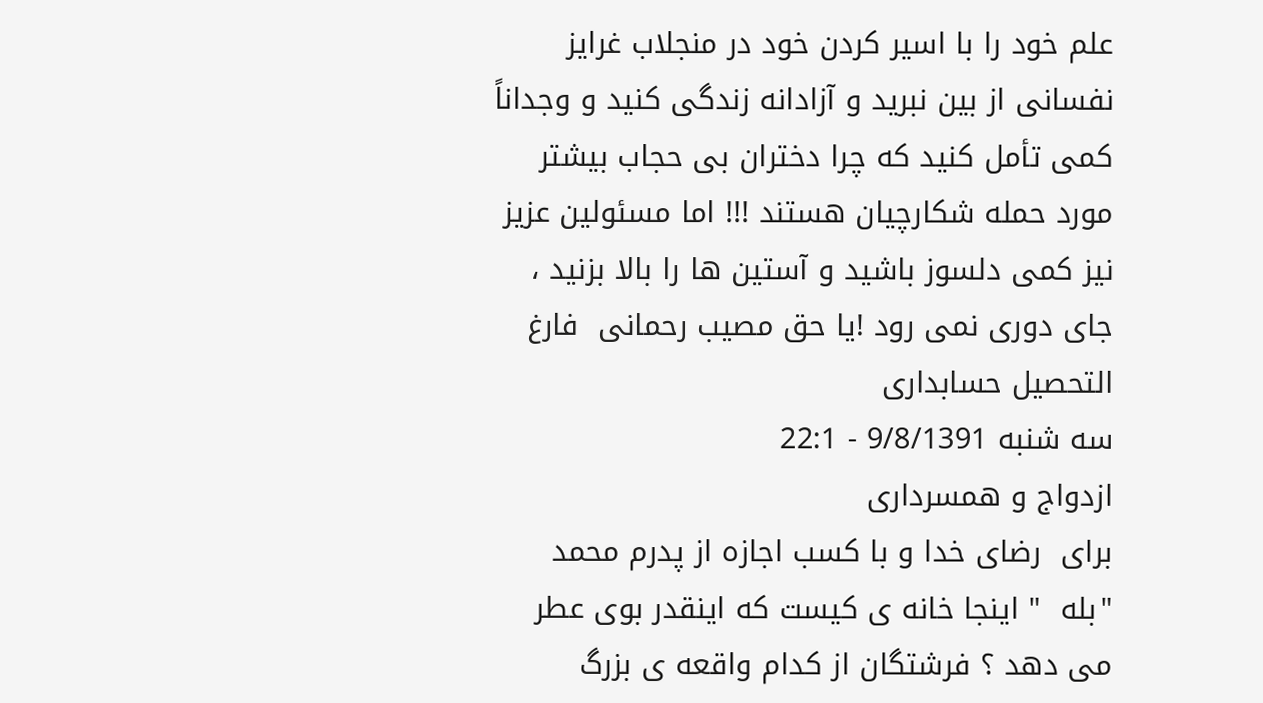علم خود را با اسیر کردن خود در منجلاب غرایز نفسانی از بین نبرید و آزادانه زندگی کنید و وجداناً کمی تأمل کنید که چرا دختران بی حجاب بیشتر مورد حمله شکارچیان هستند !!! اما مسئولین عزیز نیز کمی دلسوز باشید و آستین ها را بالا بزنید ، جای دوری نمی رود !یا حق مصیب رحمانی  فارغ التحصیل حسابداری
سه شنبه 9/8/1391 - 22:1
ازدواج و همسرداری
برای  رضای خدا و با كسب اجازه از پدرم محمد    "بله  " اینجا خانه ی كیست كه اینقدر بوی عطر می دهد ؟ فرشتگان از كدام واقعه ی بزرگ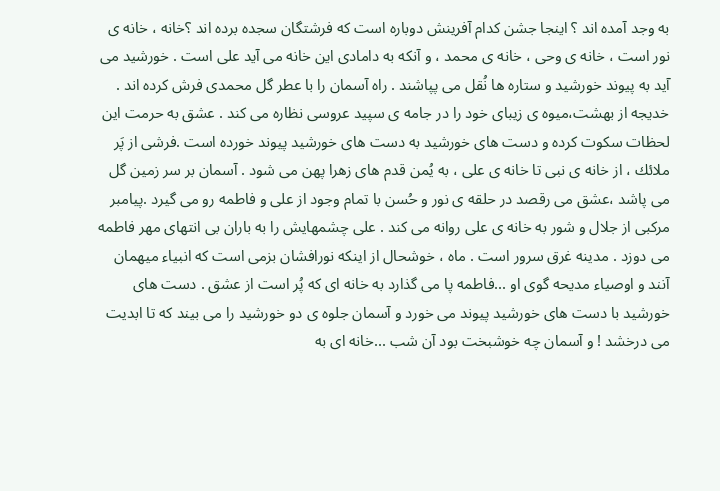به وجد آمده اند ؟ اینجا جشن كدام آفرینش دوباره است كه فرشتگان سجده برده اند ؟خانه ، خانه ی نور است ، خانه ی وحی ، خانه ی محمد ، و آنكه به دامادی این خانه می آید علی است . خورشید می آید به پیوند خورشید و ستاره ها نُقل می پپاشند . راه آسمان را با عطر گل محمدی فرش كرده اند . خدیجه از بهشت،میوه ی زیبای خود را در جامه ی سپید عروسی نظاره می كند . عشق به حرمت این لحظات سكوت كرده و دست های خورشید به دست های خورشید پیوند خورده است .فرشی از پَر ملائك ، از خانه ی نبی تا خانه ی علی ، به یُمن قدم های زهرا پهن می شود . آسمان بر سر زمین گل می پاشد ،‌عشق می رقصد در حلقه ی نور و حُسن با تمام وجود از علی و فاطمه رو می گیرد .پیامبر مركبی از جلال و شور به خانه ی علی روانه می كند . علی چشمهایش را به باران بی انتهای مهر فاطمه می دوزد . مدینه غرق سرور است . ماه ، خوشحال از اینكه نورافشان بزمی است كه انبیاء میهمان آنند و اوصیاء مدیحه گوی او ...فاطمه پا می گذارد به خانه ای كه پُر است از عشق . دست های خورشید با دست های خورشید پیوند می خورد و آسمان جلوه ی دو خورشید را می بیند كه تا ابدیت می درخشد ! و آسمان چه خوشبخت بود آن شب ...خانه ای به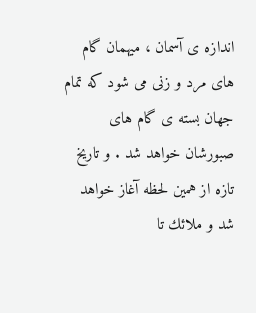اندازه ی آسمان ، میهمان گام های مرد و زنی می شود كه تمام جهان بسته ی گام های صبورشان خواهد شد . و تاریخ تازه از همین لحظه آغاز خواهد شد و ملائك تا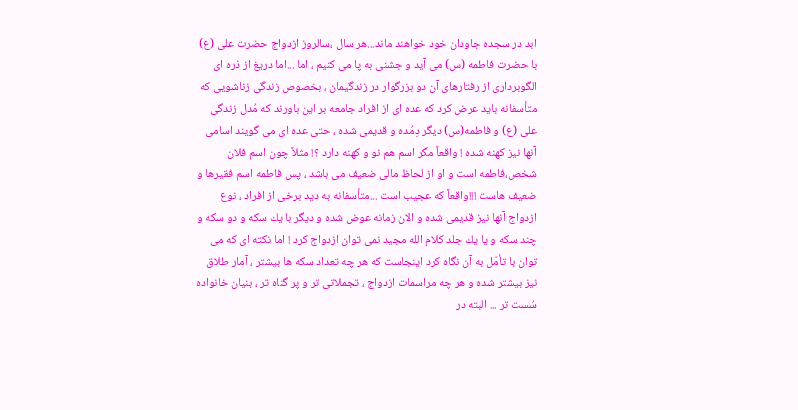ابد در سجده جاودان خود خواهند ماند...هر سال ،‌سالروز ازدواج حضرت علی (ع) با حضرت فاطمه (س) می آید و جشنی به پا می كنیم ، اما ...اما دریغ از ذره ای الگوبرداری از رفتارهای آن دو بزرگوار در زندگیمان ، بخصوص زندگی زناشویی كه متأسفانه باید عرض كرد كه عده ای از افراد جامعه بر این باورند كه مُدل زندگی علی (ع) و فاطمه(س) دیگر دِمُده و قدیمی شده ، حتی عده ای می گویند اسامی آنها نیز كهنه شده ! واقعاً مگر اسم هم نو و كهنه دارد ؟! مثلاً چون اسم فلان شخص،فاطمه است و او از لحاظ مالی ضعیف می باشد ، پس فاطمه اسم فقیرها و ضعیف هاست !!!واقعاً كه عجیب است ...متأسفانه به دید برخی از افراد ، نوع ازدواج آنها نیز قدیمی شده و الان زمانه عوض شده و دیگر با یك سكه و دو سكه و چند سكه و یا یك جلد كلام الله مجید نمی توان ازدواج كرد ! اما نكته ای كه می توان با تأمّل به آن نگاه كرد اینجاست كه هر چه تعداد سكه ها بیشتر ، آمار طلاق نیز بیشتر شده و هر چه مراسمات ازدواج ، تجملاتی تر و پر گناه تر ، بنیان خانواده سُست تر ... البته در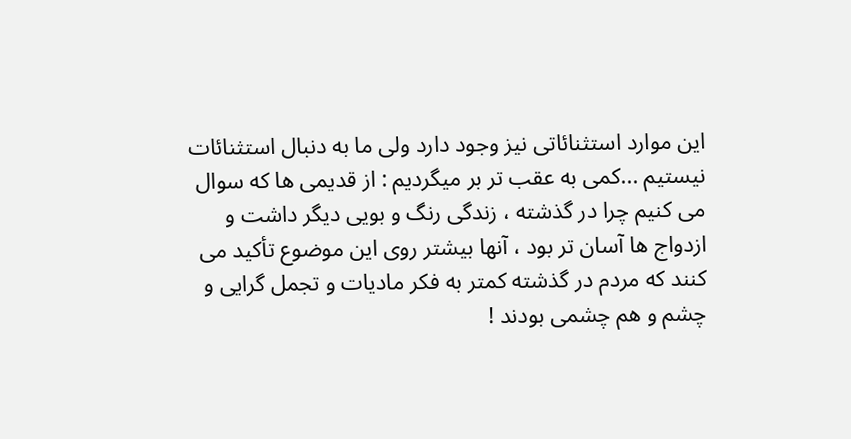این موارد استثنائاتی نیز وجود دارد ولی ما به دنبال استثنائات نیستیم ...كمی به عقب تر بر میگردیم : از قدیمی ها كه سوال می كنیم چرا در گذشته ، زندگی رنگ و بویی دیگر داشت و ازدواج ها آسان تر بود ، آنها بیشتر روی این موضوع تأكید می كنند كه مردم در گذشته كمتر به فكر مادیات و تجمل گرایی و چشم و هم چشمی بودند !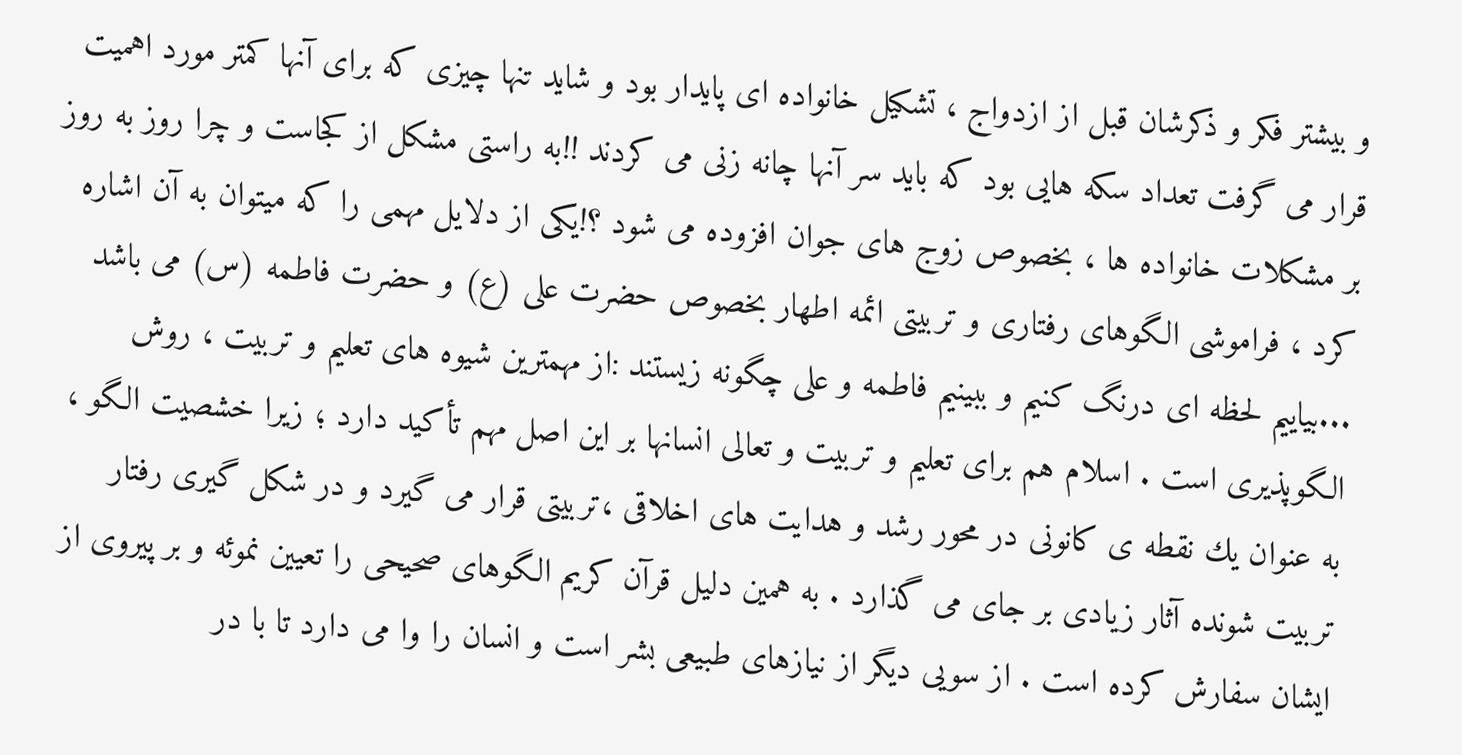و بیشتر فكر و ذكرشان قبل از ازدواج ، تشكیل خانواده ای پایدار بود و شاید تنها چیزی كه برای آنها كمتر مورد اهمیت قرار می گرفت تعداد سكه هایی بود كه باید سر آنها چانه زنی می كردند !!به راستی مشكل از كجاست و چرا روز به روز بر مشكلات خانواده ها ، بخصوص زوج های جوان افزوده می شود ؟!یكی از دلایل مهمی را كه میتوان به آن اشاره كرد ، فراموشی الگوهای رفتاری و تربیتی ائمه اطهار بخصوص حضرت علی (ع) و حضرت فاطمه (س) می باشد ...بیاییم لحظه ای درنگ كنیم و ببینیم فاطمه و علی چگونه زیستند :از مهمترین شیوه های تعلیم و تربیت ، روش الگوپذیری است . اسلام هم برای تعلیم و تربیت و تعالی انسانها بر این اصل مهم تأكید دارد ؛ زیرا خشصیت الگو ، به عنوان یك نقطه ی كانونی در محور رشد و هدایت های اخلاقی ،‌تربیتی قرار می گیرد و در شكل گیری رفتار تربیت شونده آثار زیادی بر جای می گذارد . به همین دلیل قرآن كریم الگوهای صحیحی را تعیین نموئه و بر پیروی از ایشان سفارش كرده است . از سویی دیگر از نیازهای طبیعی بشر است و انسان را وا می دارد تا با در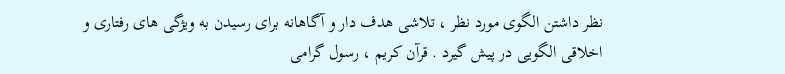نظر داشتن الگوی مورد نظر ، تلاشی هدف دار و آگاهانه برای رسیدن به ویژگی های رفتاری و اخلاقی الگویی در پیش گیرد . قرآن كریم ، رسول گرامی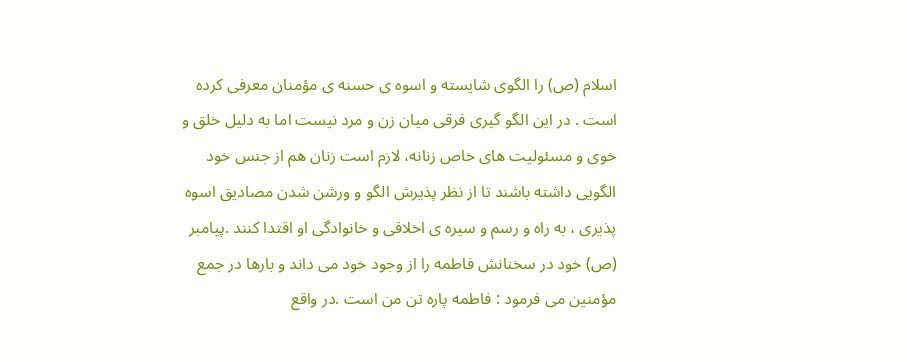اسلام (ص) را الگوی شایسته و اسوه ی حسنه ی مؤمنان معرفی كرده است . در این الگو گیری فرقی میان زن و مرد نیست اما به دلیل خلق و خوی و مسئولیت های خاص زنانه، لازم است زنان هم از جنس خود الگویی داشته باشند تا از نظر پذیرش الگو و ورشن شدن مصادیق اسوه پذیری ، به راه و رسم و سیره ی اخلاقی و خانوادگی او اقتدا كنند .پیامبر (ص) خود در سخنانش فاطمه را از وجود خود می داند و بارها در جمع مؤمنین می فرمود : فاطمه پاره تن من است .در واقع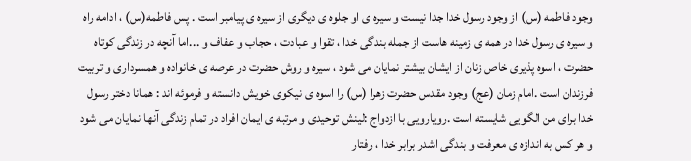وجود فاطمه (س) از وجود رسول خدا جدا نیست و سیره ی او جلوه ی دیگری از سیره ی پیامبر است . پس فاطمه(س) ، ادامه راه و سیره ی رسول خدا در همه ی زمینه هاست از جمله بندگی خدا ، تقوا و عبادت ، حجاب و عفاف و ...اما آنچه در زندگی كوتاه حضرت ، اسوه پذیری خاص زنان از ایشان بیشتر نمایان می شود ، سیره و روش حضرت در عرصه ی خانواده و همسرداری و تربیت فرزندان است .امام زمان (عج) وجود مقدس حضرت زهرا (س) را اسوه ی نیكوی خویش دانسته و فرموئه اند : همانا دختر رسول خدا برای من الگویی شایسته است .رویارویی با ازدواج :لینش توحیدی و مرتبه ی ایمان افراد در تمام زندگی آنها نمایان می شود و هر كس به اندازه ی معرفت و بندگی اشدر برابر خدا ، رفتار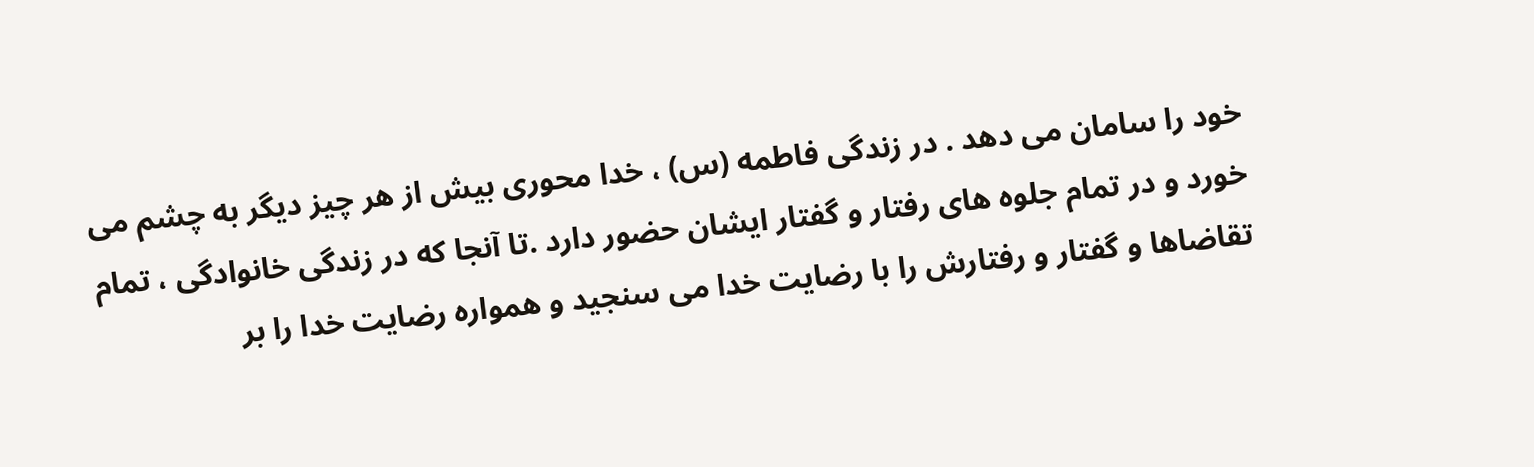خود را سامان می دهد . در زندگی فاطمه (س) ، خدا محوری بیش از هر چیز دیگر به چشم می خورد و در تمام جلوه های رفتار و گفتار ایشان حضور دارد .تا آنجا كه در زندگی خانوادگی ، تمام تقاضاها و گفتار و رفتارش را با رضایت خدا می سنجید و همواره رضایت خدا را بر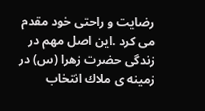رضایت و راحتی خود مقدم می كرد .این اصل مهم در زندگی حضرت زهرا (س) در زمینه ی ملاك انتخاب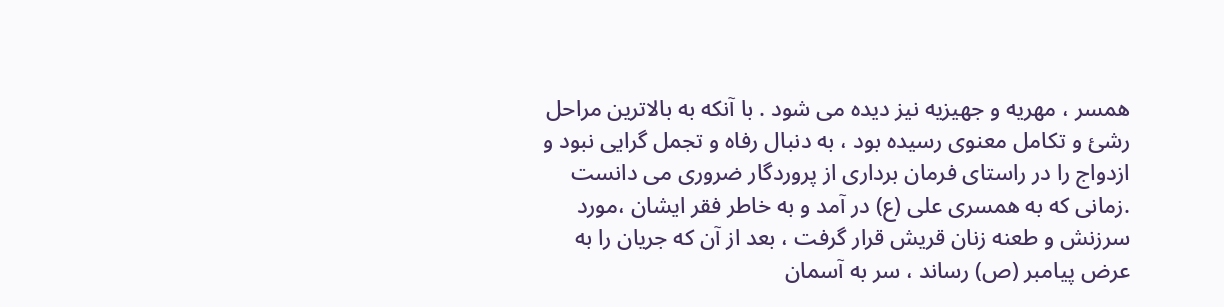همسر ، مهریه و جهیزیه نیز دیده می شود . با آنكه به بالاترین مراحل رشئ و تكامل معنوی رسیده بود ، به دنبال رفاه و تجمل گرایی نبود و ازدواج را در راستای فرمان برداری از پروردگار ضروری می دانست .زمانی كه به همسری علی (ع) در آمد و به خاطر فقر ایشان ،‌مورد سرزنش و طعنه زنان قریش قرار گرفت ، بعد از آن كه جریان را به عرض پیامبر (ص) رساند ، سر به آسمان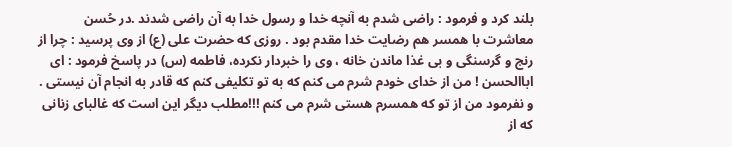بلند كرد و فرمود : راضی شدم به آنچه خدا و رسول خدا به آن راضی شدند .در حُسن معاشرت با همسر هم رضایت خدا مقدم بود . روزی كه حضرت علی (ع) از وی پرسید : چرا از رنج و گرسنگی و بی غذا ماندن خانه ، وی را خبردار نكرده، فاطمه (س) در پاسخ فرمود : ای اباالحسن ! من از خدای خودم شرم می كنم كه به تو تكلیفی كنم كه قادر به انجام آن نیستی . و نفرمود من از تو كه همسرم هستی شرم می كنم !!!مطلب دیگر این است كه غالباى زنانی كه از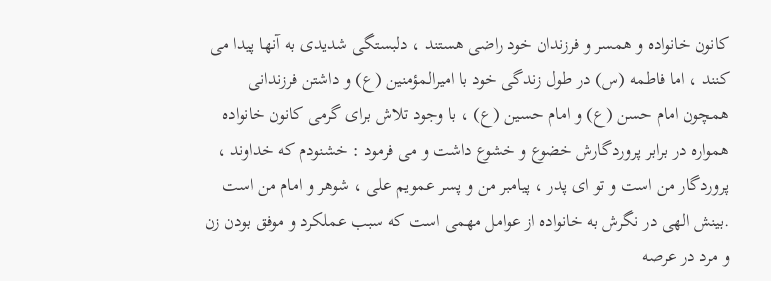كانون خانواده و همسر و فرزندان خود راضی هستند ، دلبستگی شدیدی به آنها پیدا می كنند ، اما فاطمه (س) در طول زندگی خود با امیرالمؤمنین (ع) و داشتن فرزندانی همچون امام حسن (ع) و امام حسین (ع) ، با وجود تلاش برای گرمی كانون خانواده همواره در برابر پروردگارش خضوع و خشوع داشت و می فرمود : خشنودم كه خداوند ، پروردگار من است و تو ای پدر ، پیامبر من و پسر عمویم علی ، شوهر و امام من است .بینش الهی در نگرش به خانواده از عوامل مهمی است كه سبب عملكرد و موفق بودن زن و مرد در عرصه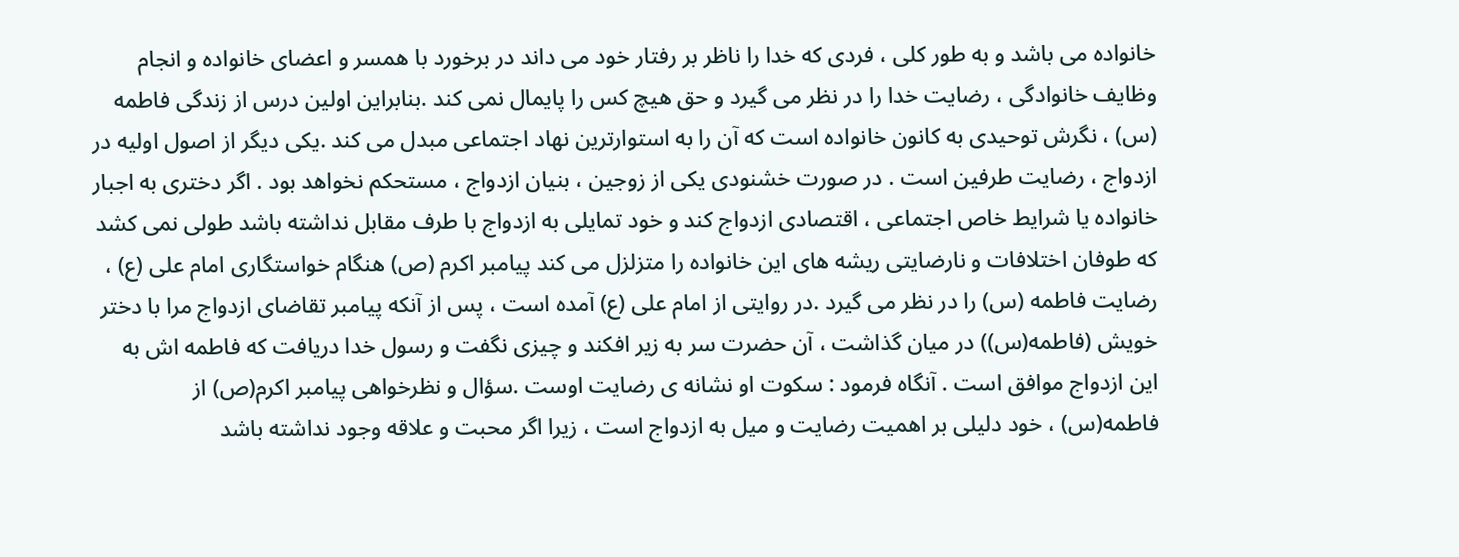خانواده می باشد و به طور كلی ، فردی كه خدا را ناظر بر رفتار خود می داند در برخورد با همسر و اعضای خانواده و انجام وظایف خانوادگی ، رضایت خدا را در نظر می گیرد و حق هیچ كس را پایمال نمی كند .بنابراین اولین درس از زندگی فاطمه (س) ، نگرش توحیدی به كانون خانواده است كه آن را به استوارترین نهاد اجتماعی مبدل می كند .یكی دیگر از اصول اولیه در ازدواج ، رضایت طرفین است . در صورت خشنودی یكی از زوجین ، بنیان ازدواج ، مستحكم نخواهد بود . اگر دختری به اجبار خانواده یا شرایط خاص اجتماعی ، اقتصادی ازدواج كند و خود تمایلی به ازدواج با طرف مقابل نداشته باشد طولی نمی كشد كه طوفان اختلافات و نارضایتی ریشه های این خانواده را متزلزل می كند پیامبر اكرم (ص) هنگام خواستگاری امام علی (ع) ، رضایت فاطمه (س) را در نظر می گیرد .در روایتی از امام علی (ع) آمده است ، پس از آنكه پیامبر تقاضای ازدواج مرا با دختر خویش (فاطمه(س)) در میان گذاشت ، آن حضرت سر به زیر افكند و چیزی نگفت و رسول خدا دریافت كه فاطمه اش به این ازدواج موافق است . آنگاه فرمود : سكوت او نشانه ی رضایت اوست .سؤال و نظرخواهی پیامبر اكرم(ص) از فاطمه(س) ، خود دلیلی بر اهمیت رضایت و میل به ازدواج است ، زیرا اگر محبت و علاقه وجود نداشته باشد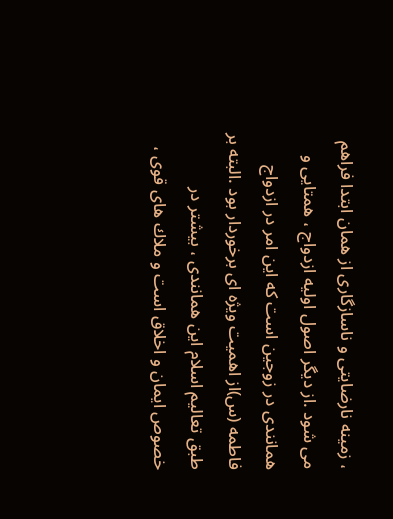، زمینه نارضایتی و ناسازگاری از همان ابتدا فراهم می شود .از دیگر اصول اولیه ازدواج ، همتایی و همانندی در زوجین است كه این امر در ازدواج فاطمه (س)از اهمیت ویژه ای برخوردار بود .البته بر طبق تعالیم اسلام این همانندی ، بیشتر در خصوص ایمان و اخلاق است و ملاك های قوی ،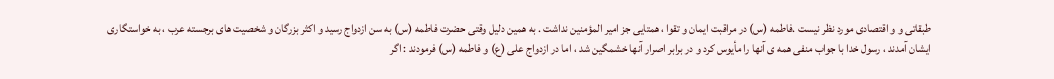طبقاتی و و اقتصادی مورد نظر نیست .فاطمه (س) در مراقبت ایمان و تقوا ، همتایی جز امیر المؤمنین نداشت . به همین دلیل وقتی حضرت فاطمه (س) به سن ازدواج رسید و اكثر بزرگان و شخصیت های برجسته عرب ، به خواستگاری ایشان آمدند ، رسول خدا با جواب منفی همه ی آنها را مأیوس كرد و در برابر اصرار آنها خشمگین شد ، اما در ازدواج علی (ع) و فاطمه (س) فرمودند : اگر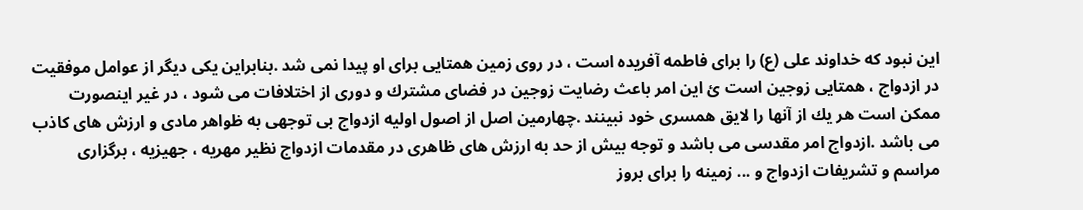این نبود كه خداوند علی (ع) را برای فاطمه آفریده است ، در روی زمین همتایی برای او پیدا نمی شد .بنابراین یكی دیگر از عوامل موفقیت در ازدواج ، همتایی زوجین است ئ این امر باعث رضایت زوجین در فضای مشترك و دوری از اختلافات می شود ، در غیر اینصورت ممكن است هر یك از آنها را لایق همسری خود نبینند .چهارمین اصل از اصول اولیه ازدواج بی توجهی به ظواهر مادی و ارزش های كاذب می باشد .ازدواج امر مقدسی می باشد و توجه بیش از حد به ارزش های ظاهری در مقدمات ازدواج نظیر مهریه ، جهیزیه ، برگزاری مراسم و تشریفات ازدواج و ... زمینه را برای بروز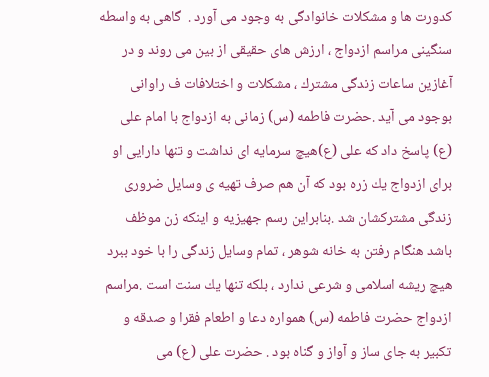كدورت ها و مشكلات خانوادگی به وجود می آورد .  گاهی به واسطه سنگینی مراسم ازدواج ، ارزش های حقیقی از بین می روند و در آغازین ساعات زندگی مشترك ، مشكلات و اختلافات ف راوانی بوجود می آید .حضرت فاطمه (س) زمانی به ازدواج با امام علی (ع) پاسخ داد كه علی (ع)هیچ سرمایه ای نداشت و تنها دارایی او برای ازدواج یك زره بود كه آن هم صرف تهیه ی وسایل ضروری زندگی مشتركشان شد .بنابراین رسم جهیزیه و اینكه زن موظف باشد هنگام رفتن به خانه شوهر ، تمام وسایل زندگی را با خود ببرد هیچ ریشه اسلامی و شرعی ندارد ، بلكه تنها یك سنت است .مراسم ازدواج حضرت فاطمه (س) همواره دعا و اطعام فقرا و صدقه و تكبیر به جای ساز و آواز و گناه بود . حضرت علی (ع) می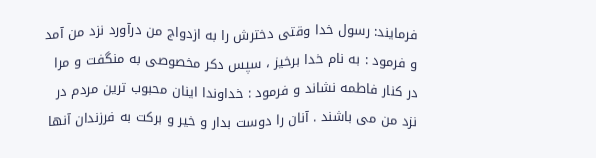فرمایند: رسول خدا وقتی دخترش را به ازدواج من درآورد نزد من آمد و فرمود : به نام خدا برخیز ، سپس دكر مخصوصی به منگفت و مرا در كنار فاطمه نشاند و فرمود : خداوندا اینان محبوب ترین مردم در نزد من می باشند . آنان را دوست بدار و خیر و بركت به فرزندان آنها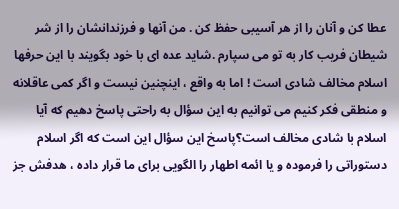عطا كن و آنان را از هر آسیبی حفظ كن . من آنها و فرزندانشان را از شر شیطان فریب كار به تو می سپارم .شاید عده ای با خود بگویند با این حرفها اسلام مخالف شادی است ! اما به واقع ، اینچنین نیست و اگر كمی عاقلانه و منطقی فكر كنیم می توانیم به این سؤال به راحتی پاسخ دهیم كه آیا اسلام با شادی مخالف است؟پاسخ این سؤال این است كه اگر اسلام دستوراتی را فرموده و یا ائمه اطهار را الگویی برای ما قرار داده ، هدفش جز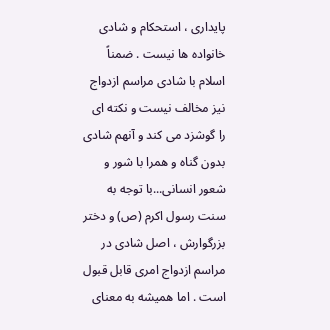پایداری ، استحكام و شادی خانواده ها نیست . ضمناً اسلام با شادی مراسم ازدواج نیز مخالف نیست و نكته ای را گوشزد می كند و آنهم شادی بدون گناه و همرا با شور و شعور انسانی...با توجه به سنت رسول اكرم (ص) و دختر بزرگوارش ، اصل شادی در مراسم ازدواج امری قابل قبول است . اما همیشه به معنای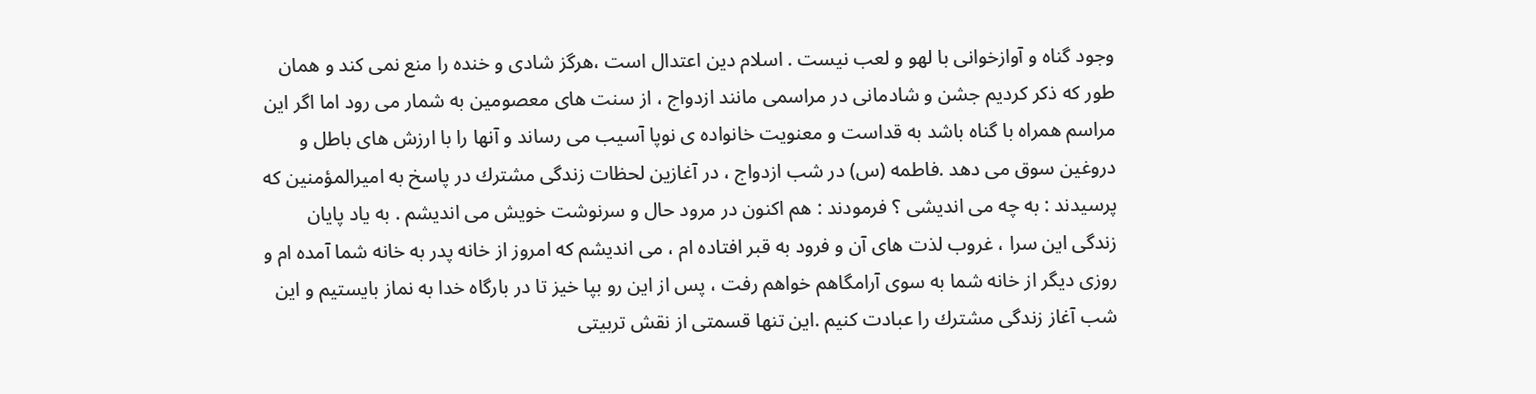وجود گناه و آوازخوانی با لهو و لعب نیست . اسلام دین اعتدال است ،‌هرگز شادی و خنده را منع نمی كند و همان طور كه ذكر كردیم جشن و شادمانی در مراسمی مانند ازدواج ، از سنت های معصومین به شمار می رود اما اگر این مراسم همراه با گناه باشد به قداست و معنویت خانواده ی نوپا آسیب می رساند و آنها را با ارزش های باطل و دروغین سوق می دهد .فاطمه (س) در شب ازدواج ، در آغازین لحظات زندگی مشترك در پاسخ به امیرالمؤمنین كه پرسیدند : به چه می اندیشی ؟ فرمودند : هم اكنون در مرود حال و سرنوشت خویش می اندیشم . به یاد پایان زندگی این سرا ، غروب لذت های آن و فرود به قبر افتاده ام ، می اندیشم كه امروز از خانه پدر به خانه شما آمده ام و روزی دیگر از خانه شما به سوی آرامگاهم خواهم رفت ، پس از این رو بپا خیز تا در بارگاه خدا به نماز بایستیم و این شب آغاز زندگی مشترك را عبادت كنیم .این تنها قسمتی از نقش تربیتی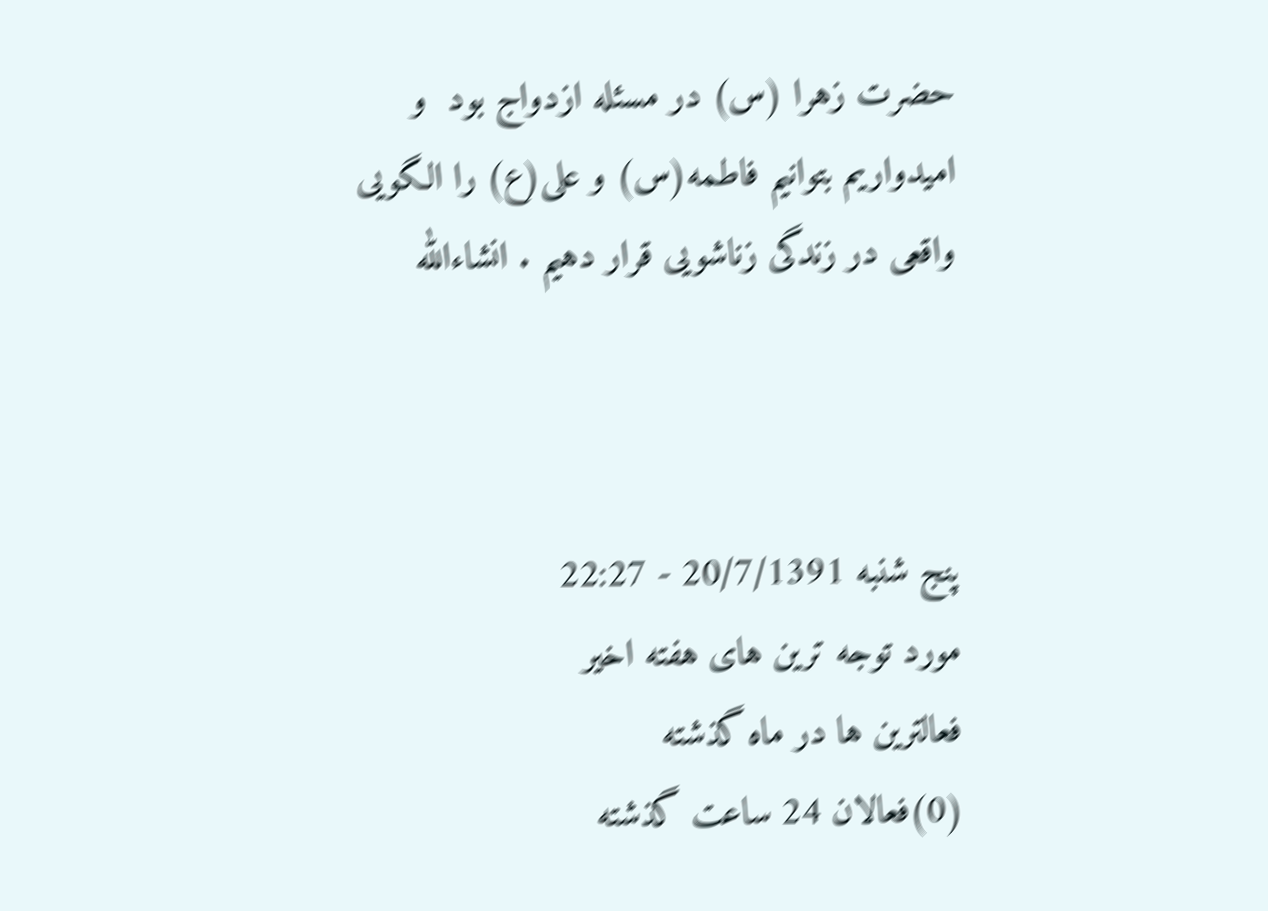حضرت زهرا (س) در مسئله ازدواج بود  و امیدواریم بتوانیم فاطمه(س) و علی‌(ع) را الگویی واقعی در زندگی زناشویی قرار دهیم . انشاءالله



پنج شنبه 20/7/1391 - 22:27
مورد توجه ترین های هفته اخیر
فعالترین ها در ماه گذشته
(0)فعالان 24 ساعت گذشته